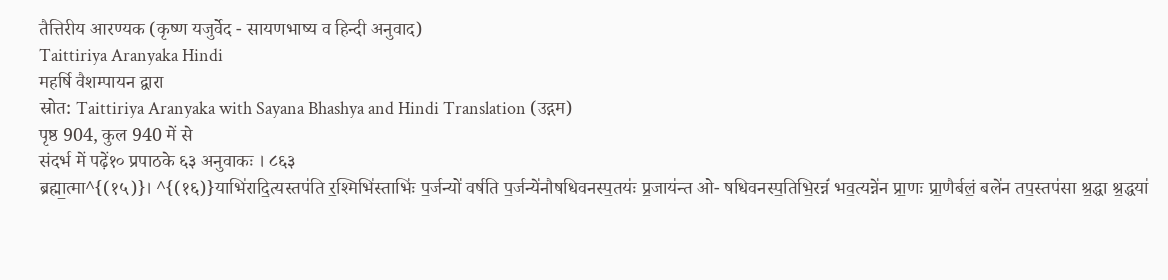तैत्तिरीय आरण्यक (कृष्ण यजुर्वेद - सायणभाष्य व हिन्दी अनुवाद)
Taittiriya Aranyaka Hindi
महर्षि वैशम्पायन द्वारा
स्रोत: Taittiriya Aranyaka with Sayana Bhashya and Hindi Translation (उद्गम)
पृष्ठ 904, कुल 940 में से
संदर्भ में पढ़ें१० प्रपाठके ६३ अनुवाकः । ८६३
ब्रह्मा॒त्मा^{(१५)}। ^{(१६)}याभि॑रादि॒त्यस्तप॑ति र॒श्मिभि॑स्ताभिः॑ प॒र्जन्यो॑ वर्षति प॒र्जन्ये॑नौषधिवनस्प॒तयः॑ प्र॒जाय॑न्त ओ- षधिवनस्प॒तिभि॒रन्नं॑ भव॒त्यन्ने॑न प्रा॒णः प्रा॒णैर्बलं॒ बले॑न तप॒स्तप॑सा श्र॒द्धा श्र॒द्धया॑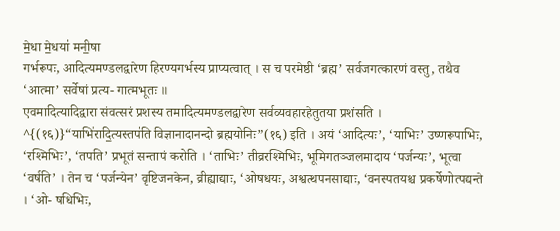मे॒धा मे॒धया॑ मनी॒षा
गर्भरूपः, आदित्यमण्डलद्वारेण हिरण्यगर्भस्य प्राप्यत्वात् । स च परमेष्ठी ‘ब्रह्म’ सर्वजगत्कारणं वस्तु, तथैव ‘आत्मा’ सर्वेषां प्रत्य- गात्मभूतः ॥
एवमादित्यादिद्वारा संवत्सरं प्रशस्य तमादित्यमण्डलद्वारेण सर्वव्यवहारहेतुतया प्रशंसति । ^{(१६)}“याभि॑रादि॒त्यस्तप॑ति विज्ञानादानन्दो ब्रह्मयोनिः”(१६) इति । अयं ‘आदित्यः’, ‘याभिः’ उष्णरूपाभिः, ‘रश्मिभिः’, ‘तपति’ प्रभूतं सन्तापं करोति । ‘ताभिः’ तीव्ररश्मिभिः, भूमिगतञ्जलमादाय ‘पर्जन्यः’, भूत्वा ‘वर्षति’ । तेन च ‘पर्जन्येन’ वृष्टिजनकेन, व्रीह्याद्याः, ‘ओषधयः, अश्वत्थपनसाद्याः, ‘वनस्पतयश्च प्रकर्षेणोत्पद्यन्ते । ‘ओ- षधिभिः,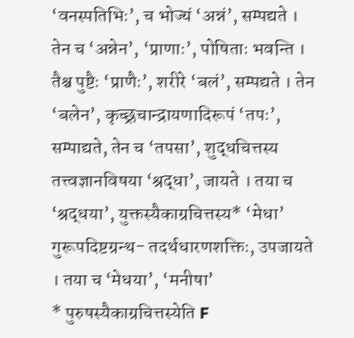‘वनस्पतिभिः’, च भोज्यं ‘अन्नं’, सम्पद्यते । तेन च ‘अन्नेन’, ‘प्राणाः’, पोषिताः भवन्ति । तैश्च पुष्टैः ‘प्राणैः’, शरीरे ‘बलं’, सम्पद्यते । तेन ‘बलेन’, कृच्छ्रचान्द्रायणादिरूपं ‘तपः’, सम्पाद्यते, तेन च ‘तपसा’, शुद्धचित्तस्य तत्त्वज्ञानविषया ‘श्रद्धा’, जायते । तया च ‘श्रद्धया’, युक्तस्यैकाग्रचित्तस्य* ‘मेधा’ गुरूपदिष्टग्रन्थ- तदर्थधारणशक्तिः, उपजायते । तया च ‘मेधया’, ‘मनीषा’
* पुरुषस्यैकाग्रचित्तस्येति F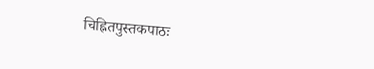चिह्नितपुस्तकपाठः